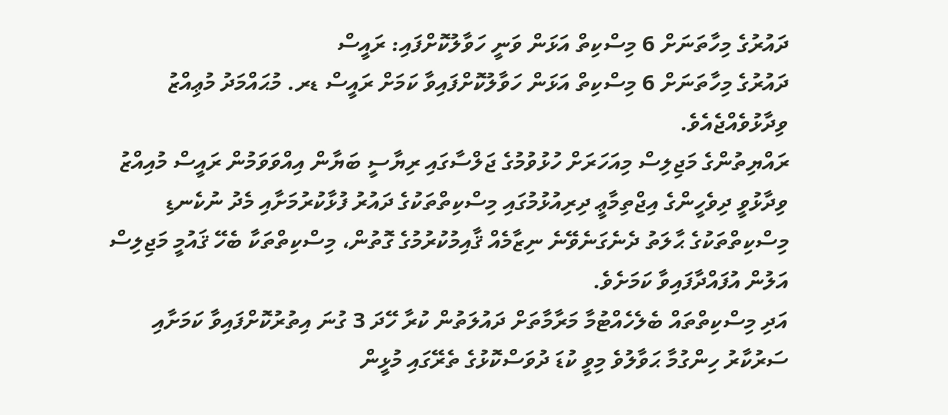ދައުރުގެ މިހާތަނަށް 6 މިސްކިތް އަޅަން ވަނީ ހަވާލުކޮށްފައި: ރައީސް
ދައުރުގެ މިހާތަނަށް 6 މިސްކިތް އަޅަން ހަވާލުކޮށްފައިވާ ކަމަށް ރައީސް ޑރ. މުޙައްމަދު މުޢިއްޒު ވިދާޅުވެއްޖެއެވެ.
ރައްޔިތުންގެ މަޖިލިސް މިއަހަރަށް ހުޅުވުމުގެ ޖަލްސާގައި ރިޔާސީ ބަޔާން އިއްވަވަމުން ރައީސް މުއިއްޒު ވިދާޅުވީ ދިވެހީންގެ އިޖްތިމާޢީ ދިރިއުޅުމުގައި މިސްކިތްތަކުގެ ދައުރު ފުޅާކުރުމަށާއި މެދު ނުކެނޑި މިސްކިތްތަކުގެ ޙާލަތު ދެނެގަނެވޭނެ ނިޒާމެއް ޤާއިމުކުރުމުގެ ގޮތުން، މިސްކިތްތަކާ ބެހޭ ޤައުމީ މަޖިލިސް އަލުން އުފައްދާފައިވާ ކަމަށެވެ.
އަދި މިސްކިތްތައް ބެލެހެއްޓުމާ މަރާމާތަށް ދައުލަތުން ކުރާ ހޭދަ 3 ގުނަ އިތުރުކޮށްފައިވާ ކަމަށާއި ސަރުކާރު ހިންގުމާ ޙަވާލުވެ މިވީ ކުޑަ ދުވަސްކޮޅުގެ ތެރޭގައި މުޅީން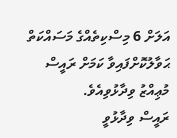އަލަށް 6 މިސްކިތެއްގެ މަސައްކަތް ޙަވާލުކޮށްފައިވާ ކަމަށް ރައީސް މުޢިއްޒު ވިދާޅުވިއެވެ.
ރައީސް ވިދާޅުވީ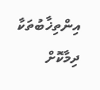އިންތިޚާބުތަކާ ދިމާކޮށް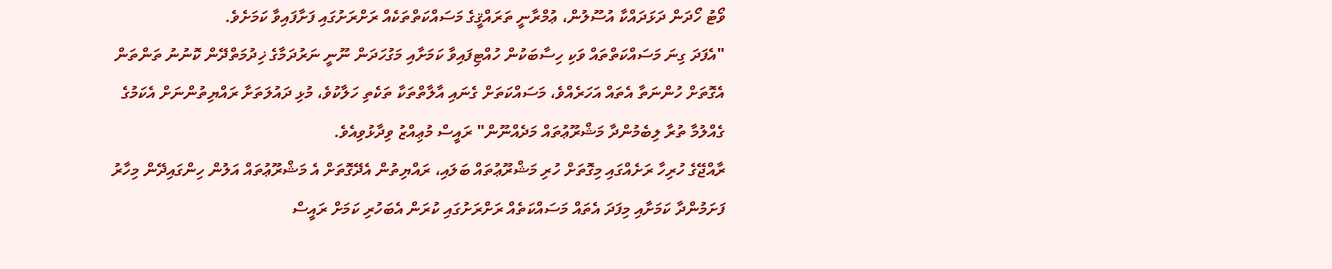ވޯޓު ހޯދަން ދަޅަދައްކާ އުސޫލުން، ޢުމްރާނީ ތަރައްޤީގެ މަސައްކަތްތަކެއް ރަށްރަށުގައި ފަށާފައިވާ ކަމަށެވެ.
"އެފަދަ ގިނަ މަސައްކަތްތައް ވަކި ހިސާބަކުން ހުއްޓިފައިވާ ކަމަށާއި މަގުހަދަން ނޫނީ ނަރުދަމާގެ ޚިދުމަތްދޭން ކޮނުނު ތަންތަން އެގޮތަށް ހުންނަތާ އެތައް އަހަރެއްވެ، މަސައްކަތަށް ގެނައި އާލާތްތަކާ ތަކެތި ހަލާކުވެ، މުޅި ދައުލަތަށާ ރައްޔިތުންނަށް އެކަމުގެ ގެއްލުމާ ތުރާ ލިބެމުންދާ މަޝްރޫޢުތައް މަދެއްނޫން" ރައީސް މުޢިއްޒު ވިދާޅުވިއެވެ.
ރާއްޖޭގެ ހުރިހާ ރަށެއްގައި މިގޮތަށް ހުރި މަޝްރޫޢުތައް ބަލައި، ރައްޔިތުން އެދޭގޮތަށް އެ މަޝްރޫޢުތައް އަލުން ހިންގައިދޭން މިހާރު ފަށަމުންދާ ކަމަށާއި މިފަދަ އެތައް މަސައްކަތެއް ރަށްރަށުގައި ކުރަން އެބަހުރި ކަމަށް ރައީސް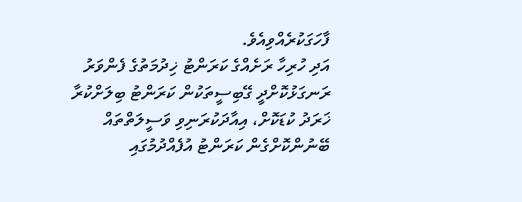ފާހަގަކުރެއްވިއެވެ.
އަދި ހުރިހާ ރަށެއްގެ ކަރަންޓު ޚިދުމަތުގެ ފެންވަރު ރަނގަޅުކޮށްދީ ގޭބިސީތަކުން ކަރަންޓު ބިލަށްކުރާ ޚަރަދު ކުޑަކޮށް، އިއާދަކުރަނިވި ވަސީލަތްތައް ބޭނުންކޮށްގެން ކަރަންޓު އުފެއްދުމުގައި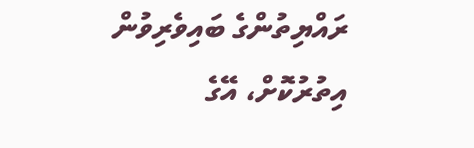ރައްޔިތުންގެ ބައިވެރިވުން އިތުރުކޮށް، އޭގެ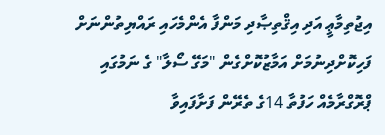އިޖުތިމާޢީ އަދި އިޤްތިޞާދި މަންފާ އެންމެހައި ރައްޔިތުންނަށް ފަހިކޮށްދިނުމަށް އަމާޒުކޮށްގެން "މަގޭ ސޯލާ" ގެ ނަމުގައި ޕްރޮގްރާމެއް ހަފުތާ 14ގެ ތެރޭން ފަށާފައިވާ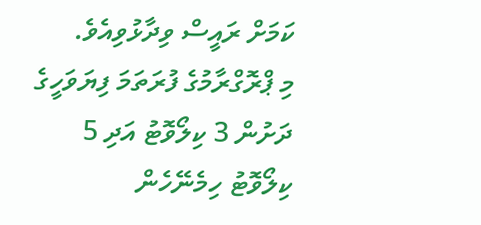ކަމަށް ރައީސް ވިދާޅުވިއެވެ.
މި ޕްރޮގްރާމުގެ ފުރަތަމަ ފިޔަވަހީގެ ދަށުން 3 ކިލޯވޮޓު އަދި 5 ކިލޯވޮޓު ހިމެނޭހެން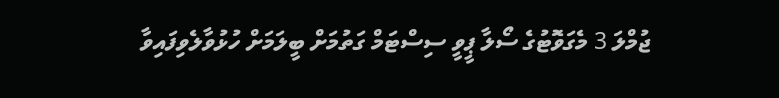ޖުމްލަ 3 މެގަވޮޓުގެ ސޯލާ ޕީވީ ސިސްޓަމް ގަތުމަށް ބީލަމަށް ހުޅުވާލެވިފައިވާ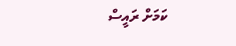ކަމަށް ރައީސް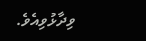ވިދާޅުވިއެވެ.